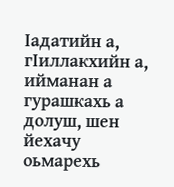Iадатийн а, гIиллакхийн а, ийманан а гурашкахь а долуш, шен йехачу оьмарехь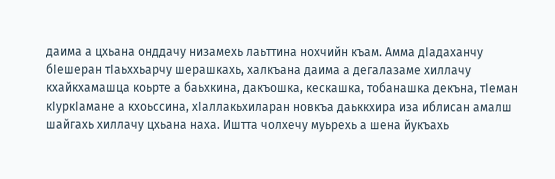даима а цхьана онддачу низамехь лаьттина нохчийн къам. Амма дIадаханчу бIешеран тIаьххьарчу шерашкахь, халкъана даима а дегалазаме хиллачу кхайкхамашца коьрте а баьхкина, дакъошка, кескашка, тобанашка декъна, тIеман кIуркIамане а кхоьссина, хIаллакьхиларан новкъа даьккхира иза иблисан амалш шайгахь хиллачу цхьана наха. Иштта чолхечу муьрехь а шена йукъахь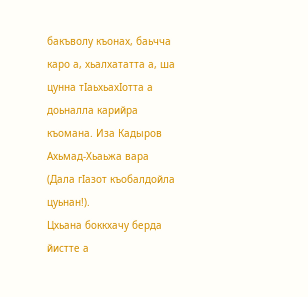бакъволу къонах, баьчча каро а, хьалхататта а, ша цунна тIаьхьахIотта а доьналла карийра къомана. Иза Кадыров Ахьмад-Хьаьжа вара (Дала гIазот къобалдойла цуьнан!).
Цхьана боккхачу берда йистте а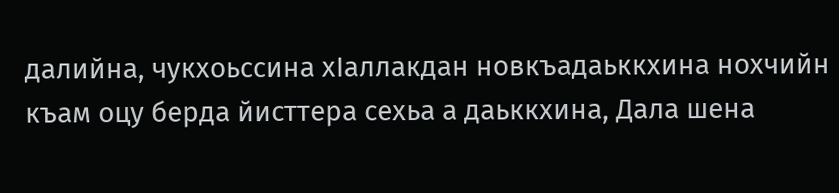далийна, чукхоьссина хIаллакдан новкъадаьккхина нохчийн къам оцу берда йисттера сехьа а даьккхина, Дала шена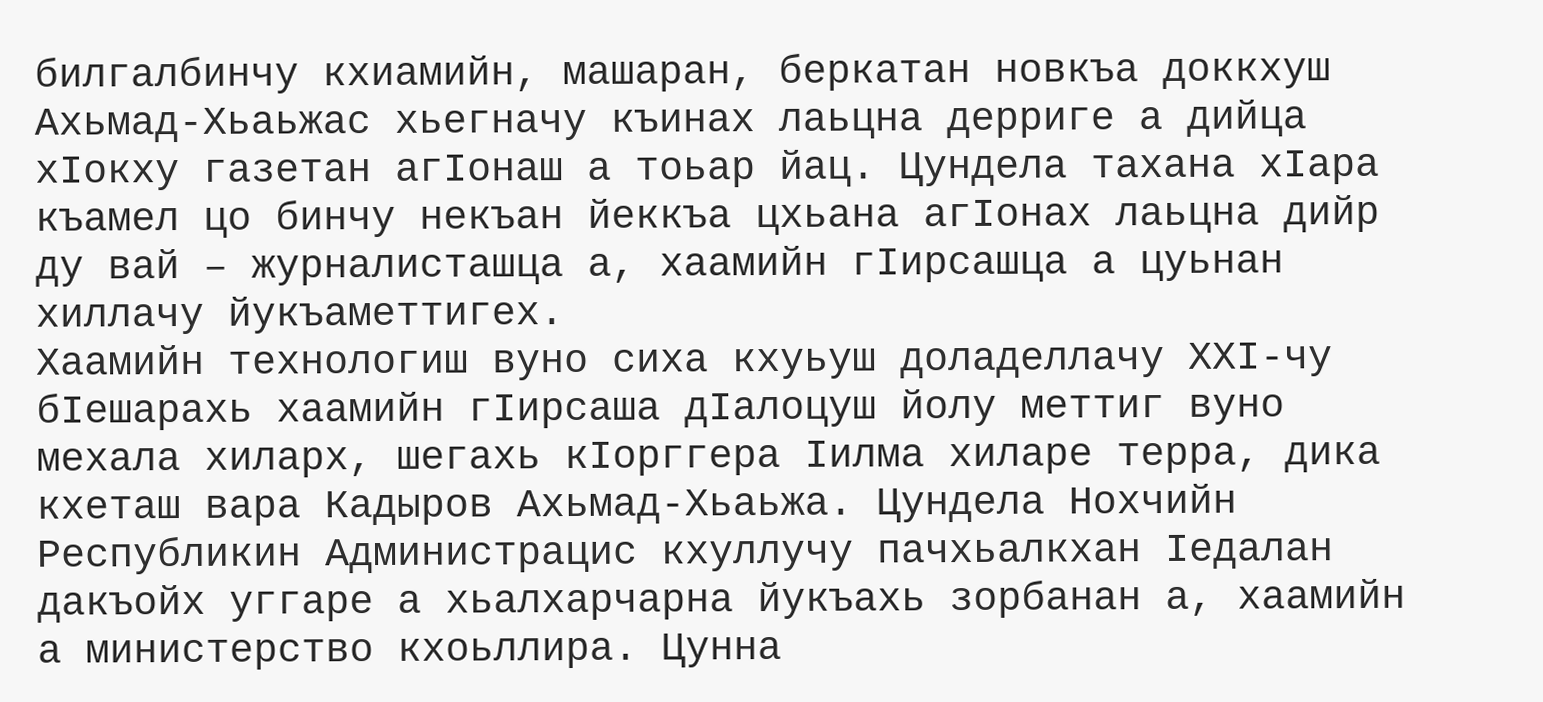билгалбинчу кхиамийн, машаран, беркатан новкъа доккхуш Ахьмад-Хьаьжас хьегначу къинах лаьцна дерриге а дийца хIокху газетан агIонаш а тоьар йац. Цундела тахана хIара къамел цо бинчу некъан йеккъа цхьана агIонах лаьцна дийр ду вай – журналисташца а, хаамийн гIирсашца а цуьнан хиллачу йукъаметтигех.
Хаамийн технологиш вуно сиха кхуьуш доладеллачу ХХI-чу бIешарахь хаамийн гIирсаша дIалоцуш йолу меттиг вуно мехала хиларх, шегахь кIорггера Iилма хиларе терра, дика кхеташ вара Кадыров Ахьмад-Хьаьжа. Цундела Нохчийн Республикин Администрацис кхуллучу пачхьалкхан Iедалан дакъойх уггаре а хьалхарчарна йукъахь зорбанан а, хаамийн а министерство кхоьллира. Цунна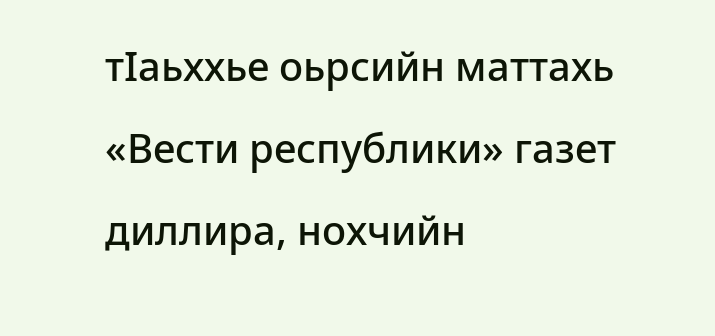тIаьххье оьрсийн маттахь «Вести республики» газет диллира, нохчийн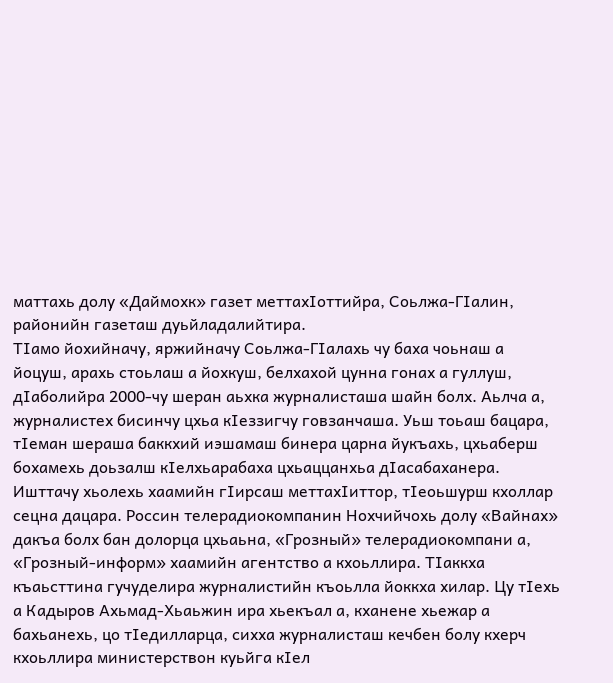маттахь долу «Даймохк» газет меттахIоттийра, Соьлжа-ГIалин, районийн газеташ дуьйладалийтира.
ТIамо йохийначу, яржийначу Соьлжа-ГIалахь чу баха чоьнаш а йоцуш, арахь стоьлаш а йохкуш, белхахой цунна гонах а гуллуш, дIаболийра 2000-чу шеран аьхка журналисташа шайн болх. Аьлча а, журналистех бисинчу цхьа кIеззигчу говзанчаша. Уьш тоьаш бацара, тIеман шераша баккхий иэшамаш бинера царна йукъахь, цхьаберш бохамехь доьзалш кIелхьарабаха цхьаццанхьа дIасабаханера.
Ишттачу хьолехь хаамийн гIирсаш меттахIиттор, тIеоьшурш кхоллар сецна дацара. Россин телерадиокомпанин Нохчийчохь долу «Вайнах» дакъа болх бан долорца цхьаьна, «Грозный» телерадиокомпани а, «Грозный-информ» хаамийн агентство а кхоьллира. ТIаккха къаьсттина гучуделира журналистийн къоьлла йоккха хилар. Цу тIехь а Кадыров Ахьмад-Хьаьжин ира хьекъал а, кханене хьежар а бахьанехь, цо тIедилларца, сихха журналисташ кечбен болу кхерч кхоьллира министерствон куьйга кIел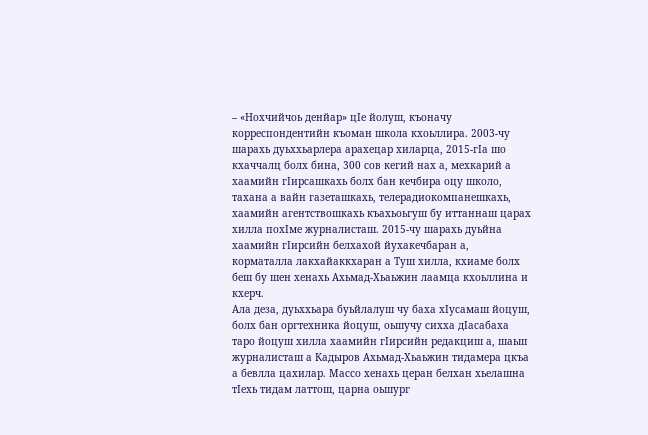– «Нохчийчоь денйар» цIе йолуш, къоначу корреспондентийн къоман школа кхоьллира. 2003-чу шарахь дуьххьарлера арахецар хиларца, 2015-гIа шо кхаччалц болх бина, 300 сов кегий нах а, мехкарий а хаамийн гIирсашкахь болх бан кечбира оцу школо, тахана а вайн газеташкахь, телерадиокомпанешкахь, хаамийн агентствошкахь къахьоьгуш бу иттаннаш царах хилла похIме журналисташ. 2015-чу шарахь дуьйна хаамийн гIирсийн белхахой йухакечбаран а, корматалла лакхайаккхаран а Туш хилла, кхиаме болх беш бу шен хенахь Ахьмад-Хьаьжин лаамца кхоьллина и кхерч.
Ала деза, дуьххьара буьйлалуш чу баха хIусамаш йоцуш, болх бан оргтехника йоцуш, оьшучу сихха дIасабаха таро йоцуш хилла хаамийн гIирсийн редакциш а, шаьш журналисташ а Кадыров Ахьмад-Хьаьжин тидамера цкъа а бевлла цахилар. Массо хенахь церан белхан хьелашна тIехь тидам латтош, царна оьшург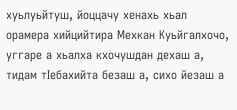хуьлуьйтуш, йоццачу хенахь хьал орамера хийцийтира Мехкан Куьйгалхочо, уггаре а хьалха кхочушдан дехаш а, тидам тIебахийта безаш а, сихо йезаш а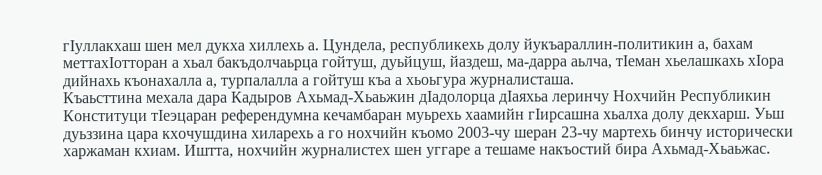гIуллакхаш шен мел дукха хиллехь а. Цундела, республикехь долу йукъараллин-политикин а, бахам меттахIотторан а хьал бакъдолчаьрца гойтуш, дуьйцуш, йаздеш, ма-дарра аьлча, тIеман хьелашкахь хIора дийнахь къонахалла а, турпалалла а гойтуш къа а хьоьгура журналисташа.
Къаьсттина мехала дара Кадыров Ахьмад-Хьаьжин дIадолорца дIаяхьа леринчу Нохчийн Республикин Конституци тIеэцаран референдумна кечамбаран муьрехь хаамийн гIирсашна хьалха долу декхарш. Уьш дуьззина цара кхочушдина хиларехь а го нохчийн къомо 2003-чу шеран 23-чу мартехь бинчу исторически харжаман кхиам. Иштта, нохчийн журналистех шен уггаре а тешаме накъостий бира Ахьмад-Хьаьжас.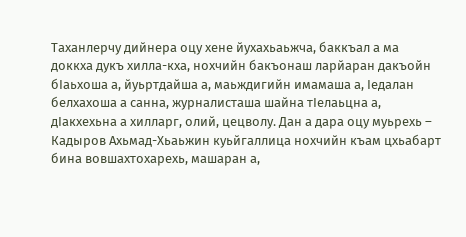Таханлерчу дийнера оцу хене йухахьаьжча, баккъал а ма доккха дукъ хилла-кха, нохчийн бакъонаш ларйаран дакъойн бIаьхоша а, йуьртдайша а, маьждигийн имамаша а, Iедалан белхахоша а санна, журналисташа шайна тIелаьцна а, дIакхехьна а хилларг, олий, цецволу. Дан а дара оцу муьрехь – Кадыров Ахьмад-Хьаьжин куьйгаллица нохчийн къам цхьабарт бина вовшахтохарехь, машаран а,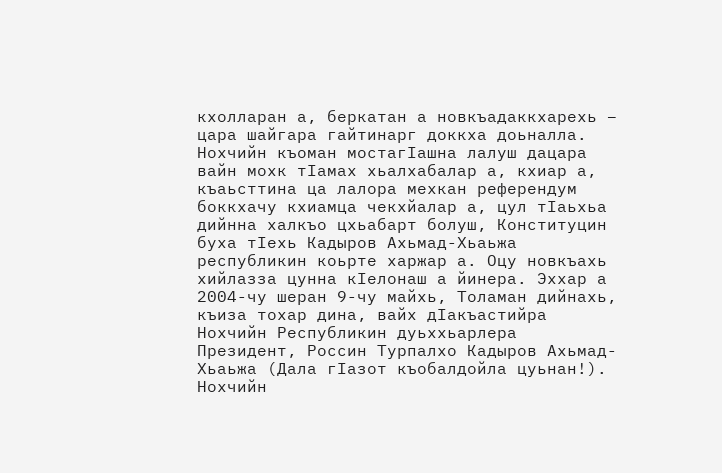кхолларан а, беркатан а новкъадаккхарехь – цара шайгара гайтинарг доккха доьналла.
Нохчийн къоман мостагIашна лалуш дацара вайн мохк тIамах хьалхабалар а, кхиар а, къаьсттина ца лалора мехкан референдум боккхачу кхиамца чекхйалар а, цул тIаьхьа дийнна халкъо цхьабарт болуш, Конституцин буха тIехь Кадыров Ахьмад-Хьаьжа республикин коьрте харжар а. Оцу новкъахь хийлазза цунна кIелонаш а йинера. Эххар а 2004-чу шеран 9-чу майхь, Толаман дийнахь, къиза тохар дина, вайх дIакъастийра Нохчийн Республикин дуьххьарлера Президент, Россин Турпалхо Кадыров Ахьмад-Хьаьжа (Дала гIазот къобалдойла цуьнан!). Нохчийн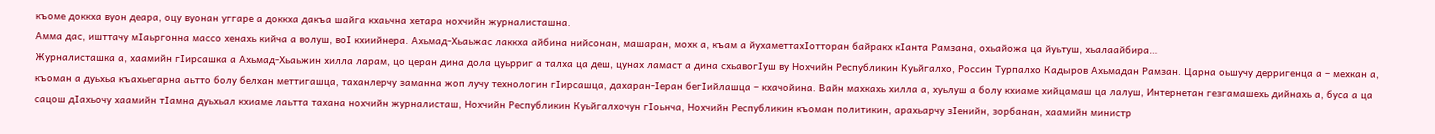къоме доккха вуон деара, оцу вуонан уггаре а доккха дакъа шайга кхаьчна хетара нохчийн журналисташна.
Амма дас, ишттачу мIаьргонна массо хенахь кийча а волуш, воI кхиийнера. Ахьмад-Хьаьжас лаккха айбина нийсонан, машаран, мохк а, къам а йухаметтахIотторан байракх кIанта Рамзана, охьайожа ца йуьтуш, хьалаайбира…
Журналисташка а, хаамийн гIирсашка а Ахьмад-Хьаьжин хилла ларам, цо церан дина дола цуьрриг а талха ца деш, цунах ламаст а дина схьавогIуш ву Нохчийн Республикин Куьйгалхо, Россин Турпалхо Кадыров Ахьмадан Рамзан. Царна оьшучу дерригенца а – мехкан а, къоман а дуьхьа къахьегарна аьтто болу белхан меттигашца, таханлерчу заманна жоп лучу технологин гIирсашца, дахаран-Iеран бегIийлашца – кхачойина. Вайн махкахь хилла а, хуьлуш а болу кхиаме хийцамаш ца лалуш, Интернетан гезгамашехь дийнахь а, буса а ца сацош дIахьочу хаамийн тIамна дуьхьал кхиаме лаьтта тахана нохчийн журналисташ, Нохчийн Республикин Куьйгалхочун гIоьнча, Нохчийн Республикин къоман политикин, арахьарчу зIенийн, зорбанан, хаамийн министр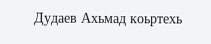Дудаев Ахьмад коьртехь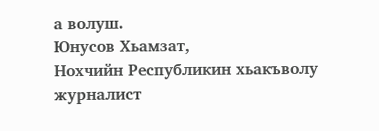а волуш.
Юнусов Хьамзат,
Нохчийн Республикин хьакъволу журналист